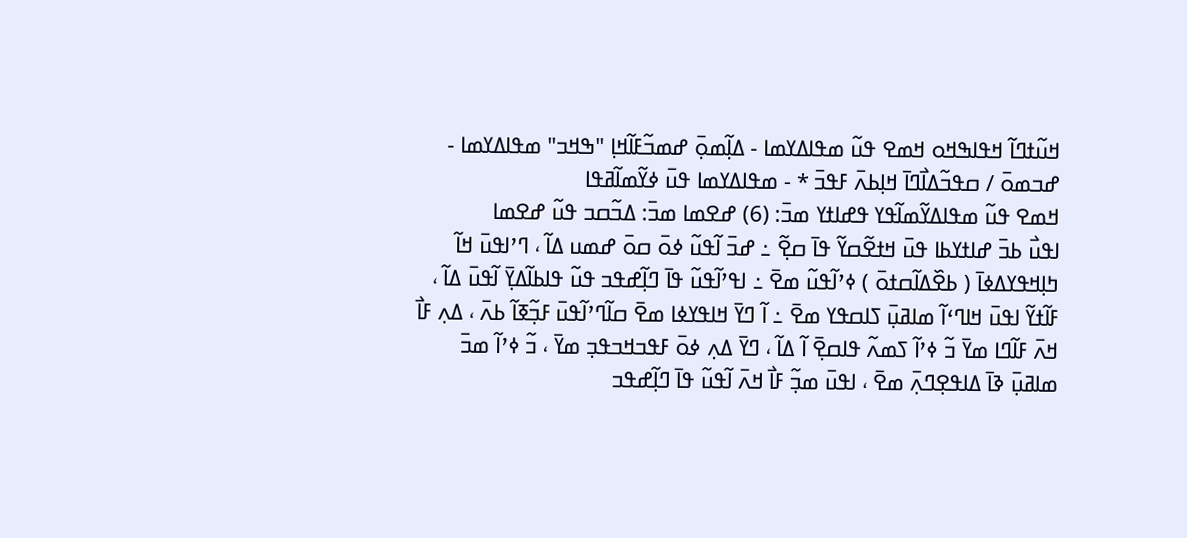ߞߎ߬ߙߣߊ߬ ߞߟߊߒߞߋ ߞߘߐ ߟߎ߬ ߘߟߊߡߌߘߊ - ߡߊ߲߬ߘߋ߲߫ ߝߘߏ߬ߓߊ߬ߞߊ߲ "ߒߞߏ" ߘߟߊߡߌߘߊ - ߝߏߘߋ߫ / ߛߟߏ߬ߡߊ߯ߣߊ߫ ߞߊ߲ߕߍ߫ ߓߟߏ߫ * - ߘߟߊߡߌߘߊ ߟߎ߫ ߦߌ߬ߘߊ߬ߥߟߊ
ߞߘߐ ߟߎ߬ ߘߟߊߡߌ߬ߘߊ߬ߟߌ ߟߝߊߙߌ ߘߏ߫: (6) ߝߐߘߊ ߘߏ߫: ߡߏ߬ߛߏ ߟߎ߬ ߝߐߘߊ
ߊߟߎ߯ ߕߏ߫ ߝߊߙߌߕߊ ߟߎ߫ ߞߙߐ߬ߛߌ߬ ߟߊ߫ ߛߐ߲߬ ߸ ߝߏ߫ ߊ߬ߟߎ߬ ߦߋ߫ ߛߋ߫ ߝߘߎ ߡߊ߬ ، ߣߴߊߟߎ߫ ߞߊ߬ ߤߊ߲ߞߟߌߡߦߊ߫ ( ߕߐ߰ߡߊ߬ߛߙߋ߫ ) ߦߴߊ߬ߟߎ߬ ߘߐ߫ ߸ ߊߟߴߊ߬ߟߎ߬ ߟߊ߫ ߣߊ߲߬ߝߟߏ ߟߎ߬ ߟߊߕߊ߬ߡߌ߲߫ ߊ߬ߟߎ߫ ߡߊ߬ ، ߓߊ߬ߙߌ߬ ߊߟߎ߫ ߞߊߣߵߊ߬ ߘߊߥߎ߲߫ ߖߊߛߟߌ ߘߐ߫ ߸ ߊ߬ ߣߌ߫ ߞߊߟߌߦߊ ߘߐ߫ ߛߊ߬ߣߴߊ߬ߟߎ߫ ߓߏ߲߬ߧߊ߬ ߕߍ߫ ، ߡߍ߲ ߓߊ߯ ߞߍ߫ ߓߊ߬ߣߊ ߘߌ߫ ߏ߬ ߦߴߊ߬ ߖߘߍ߬ ߟߊߛߐ߲߫ ߊ߬ ߡߊ߬ ، ߣߌ߫ ߡߍ߲ ߦߋ߫ ߓߟߏߞߏߟߏ߲ ߘߌ߫ ، ߏ߬ ߦߴߊ߬ ߘߏ߫ ߘߊߥߎ߲߫ ߢߊ߫ ߡߊߟߐ߲ߣߍ߲߫ ߘߐ߫ ، ߊߟߎ߫ ߘߏ߲߬ ߓߊ߯ ߞߍ߫ ߊ߬ߟߎ߬ ߟߊ߫ ߣߊ߲߬ߝߟߏ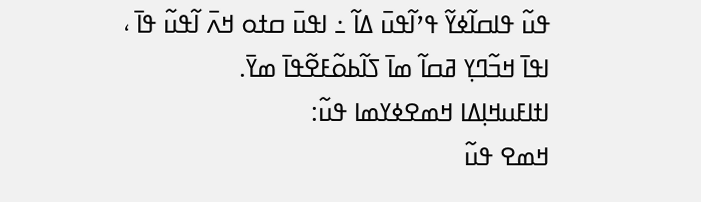ߟߎ߬ ߟߊߛߊ߬ߦߌ߬ ߟߴߊ߬ߟߎ߫ ߡߊ߬ ߸ ߊߟߎ߫ ߛߙߋ ߞߍ߫ ߊ߬ߟߎ߬ ߟߊ߫ ، ߊߟߊ߫ ߞߏ߬ߣߌ߲ ߥߛߊ߬ ߘߊ߫ ߖߊ߬ߕߋ߬ߓߐ߬ߟߊ߫ ߘߌ߫.
ߊߙߊߓߎߞߊ߲ߡߊ ߞߘߐߦߌߘߊ ߟߎ߬:
ߞߘߐ ߟߎ߬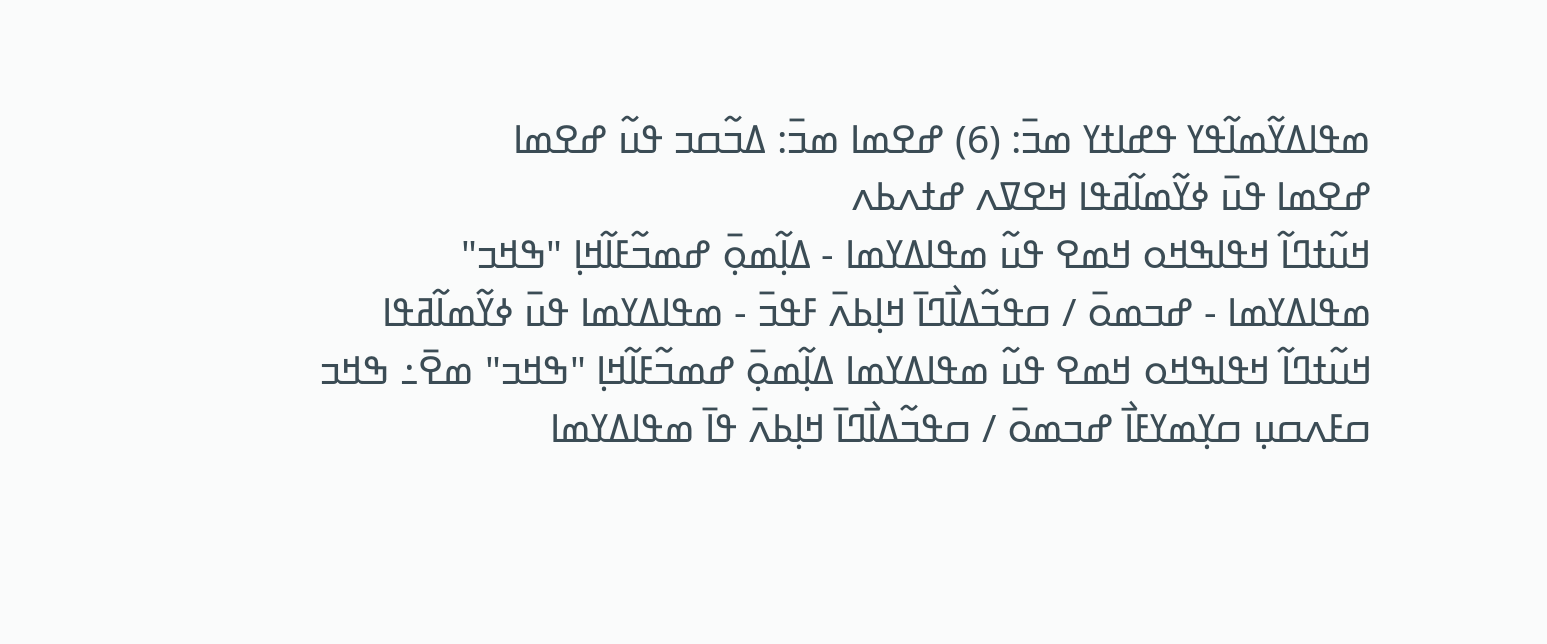ߘߟߊߡߌ߬ߘߊ߬ߟߌ ߟߝߊߙߌ ߘߏ߫: (6) ߝߐߘߊ ߘߏ߫: ߡߏ߬ߛߏ ߟߎ߬ ߝߐߘߊ
ߝߐߘߊ ߟߎ߫ ߦߌ߬ߘߊ߬ߥߟߊ ߞߐߜߍ ߝߙߍߕߍ
ߞߎ߬ߙߣߊ߬ ߞߟߊߒߞߋ ߞߘߐ ߟߎ߬ ߘߟߊߡߌߘߊ - ߡߊ߲߬ߘߋ߲߫ ߝߘߏ߬ߓߊ߬ߞߊ߲ "ߒߞߏ" ߘߟߊߡߌߘߊ - ߝߏߘߋ߫ / ߛߟߏ߬ߡߊ߯ߣߊ߫ ߞߊ߲ߕߍ߫ ߓߟߏ߫ - ߘߟߊߡߌߘߊ ߟߎ߫ ߦߌ߬ߘߊ߬ߥߟߊ
ߞߎ߬ߙߣߊ߬ ߞߟߊߒߞߋ ߞߘߐ ߟߎ߬ ߘߟߊߡߌߘߊ ߡߊ߲߬ߘߋ߲߫ ߝߘߏ߬ߓߊ߬ߞߊ߲ "ߒߞߏ" ߘߐ߫߸ ߒߞߏ ߛߓߍߛߎ߲ ߛߌ߲ߘߌߓߊ߯ ߝߏߘߋ߫ / ߛߟߏ߬ߡߊ߯ߣߊ߫ ߞߊ߲ߕߍ߫ ߟߊ߫ ߘߟߊߡߌߘߊ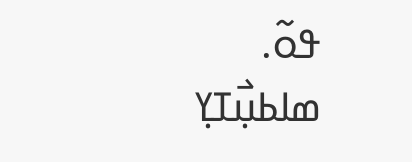ߟߋ߬.
ߘߊߕߎ߲߯ߠߌ߲